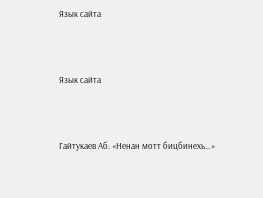Язык сайта



Язык сайта



Гайтукаев Аб. «Ненан мотт бицбинехь…»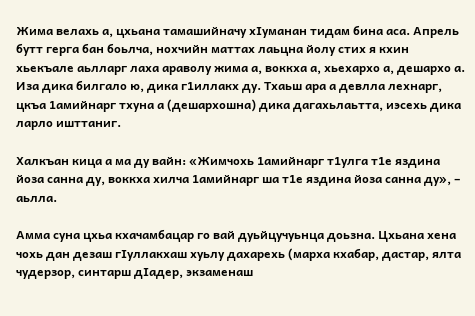Жима велахь а, цхьана тамашийначу хIуманан тидам бина аса. Апрель бутт герга бан боьлча, нохчийн маттах лаьцна йолу стих я кхин хьекъале аьлларг лаха араволу жима а, воккха а, хьехархо а, дешархо а. Иза дика билгало ю, дика г1иллакх ду. Тхаьш ара а девлла лехнарг, цкъа 1амийнарг тхуна а (дешархошна) дика дагахьлаьтта, иэсехь дика ларло ишттаниг.

Халкъан кица а ма ду вайн: «Жимчохь 1амийнарг т1улга т1е яздина йоза санна ду, воккха хилча 1амийнарг ша т1е яздина йоза санна ду», – аьлла.

Амма суна цхьа кхачамбацар го вай дуьйцучуьнца доьзна. Цхьана хена чохь дан дезаш гIуллакхаш хуьлу дахарехь (марха кхабар, дастар, ялта чудерзор, синтарш дIадер, экзаменаш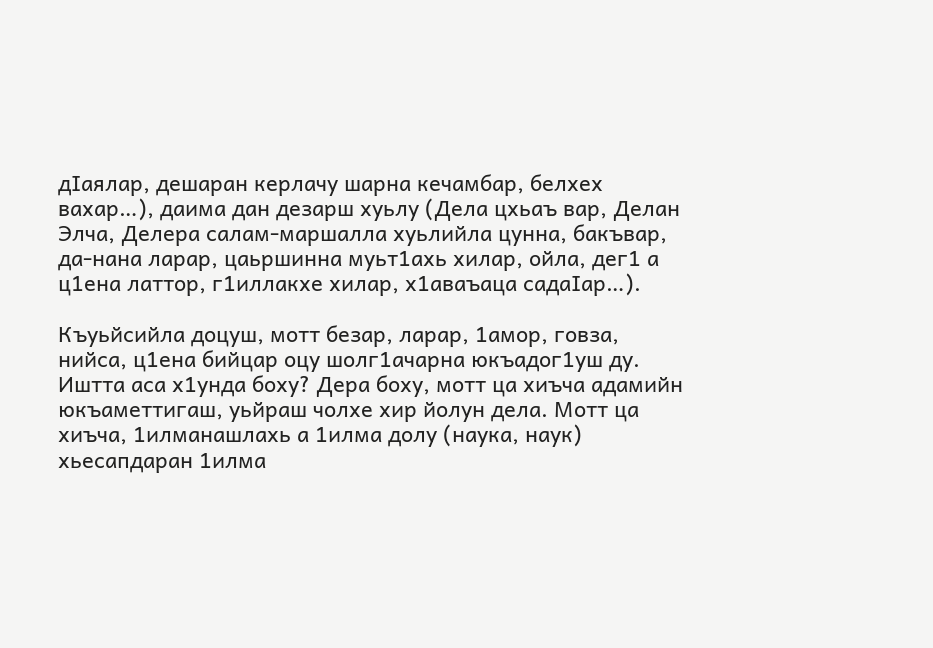дIаялар, дешаран керлачу шарна кечамбар, белхех вахар…), даима дан дезарш хуьлу (Дела цхьаъ вар, Делан Элча, Делера салам-маршалла хуьлийла цунна, бакъвар, да-нана ларар, цаьршинна муьт1ахь хилар, ойла, дег1 а ц1ена латтор, г1иллакхе хилар, х1аваъаца садаIар…).

Къуьйсийла доцуш, мотт безар, ларар, 1амор, говза, нийса, ц1ена бийцар оцу шолг1ачарна юкъадог1уш ду. Иштта аса х1унда боху? Дера боху, мотт ца хиъча адамийн юкъаметтигаш, уьйраш чолхе хир йолун дела. Мотт ца хиъча, 1илманашлахь а 1илма долу (наука, наук) хьесапдаран 1илма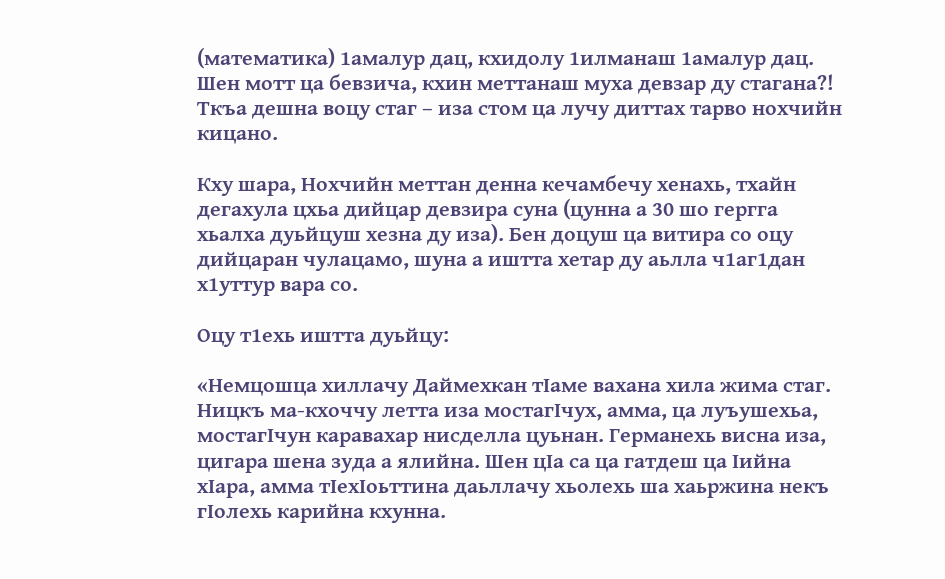(математика) 1амалур дац, кхидолу 1илманаш 1амалур дац. Шен мотт ца бевзича, кхин меттанаш муха девзар ду стагана?! Ткъа дешна воцу стаг – иза стом ца лучу диттах тарво нохчийн кицано.

Кху шара, Нохчийн меттан денна кечамбечу хенахь, тхайн дегахула цхьа дийцар девзира суна (цунна а 30 шо гергга хьалха дуьйцуш хезна ду иза). Бен доцуш ца витира со оцу дийцаран чулацамо, шуна а иштта хетар ду аьлла ч1аг1дан х1уттур вара со.

Оцу т1ехь иштта дуьйцу:

«Немцошца хиллачу Даймехкан тIаме вахана хила жима стаг. Ницкъ ма-кхоччу летта иза мостагIчух, амма, ца луъушехьа, мостагIчун каравахар нисделла цуьнан. Германехь висна иза, цигара шена зуда а ялийна. Шен цIа са ца гатдеш ца Iийна хIара, амма тIехIоьттина даьллачу хьолехь ша хаьржина некъ гIолехь карийна кхунна.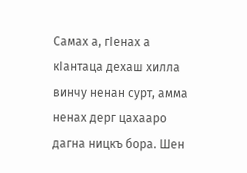Самах а, гIенах а кIантаца дехаш хилла винчу ненан сурт, амма ненах дерг цахааро дагна ницкъ бора. Шен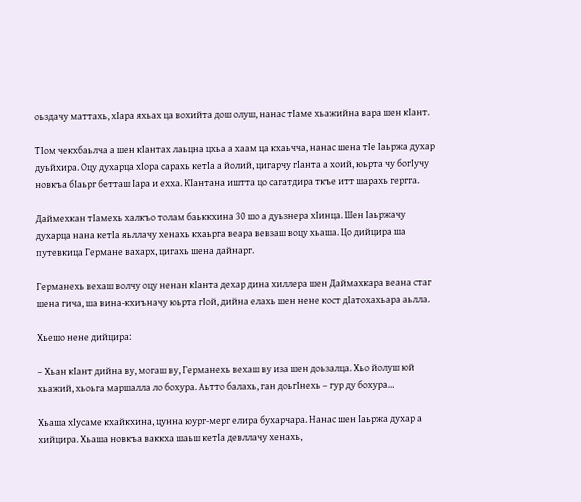оьздачу маттахь, хIара яхьах ца вохийта дош олуш, нанас тIаме хьажийна вара шен кIант.

ТIом чекхбаьлча а шен кIантах лаьцна цхьа а хаам ца кхаьчча, нанас шена тIе Iаьржа духар дуьйхира. Оцу духарца хIора сарахь кетIа а йолий, цигарчу гIанта а хоий, юьрта чу богIучу новкъа бIаьрг бетташ Iара и ехха. КIантана иштта цо сагатдира ткъе итт шарахь гергга.

Даймехкан тIамехь халкъо толам баьккхина 30 шо а дуьзнера хIинца. Шен Iаьржачу духарца нана кетIа яьллачу хенахь кхаьрга веара вевзаш воцу хьаша. Цо дийцира ша путевкица Германе вахарх, цигахь шена дайнарг.

Германехь вехаш волчу оцу ненан кIанта дехар дина хиллера шен Даймахкара веана стаг шена гича, ша вина-кхиъначу юьрта гIой, дийна елахь шен нене кост дIатохахьара аьлла.

Хьешо нене дийцира:

– Хьан кIант дийна ву, могаш ву, Германехь вехаш ву иза шен доьзалца. Хьо йолуш юй хьажий, хьоьга маршалла ло бохура. Аьтто балахь, ган доьгIнехь – гур ду бохура…

Хьаша хIусаме кхайкхина, цунна юург-мерг елира бухарчара. Нанас шен Iаьржа духар а хийцира. Хьаша новкъа ваккха шаьш кетIа девллачу хенахь,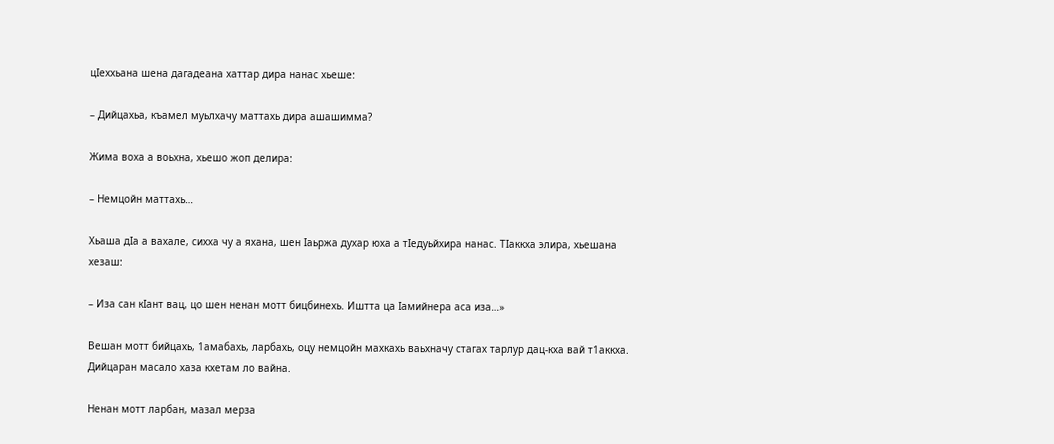цIеххьана шена дагадеана хаттар дира нанас хьеше:

– Дийцахьа, къамел муьлхачу маттахь дира ашашимма?

Жима воха а воьхна, хьешо жоп делира:

– Немцойн маттахь…

Хьаша дIа а вахале, сихха чу а яхана, шен Iаьржа духар юха а тIедуьйхира нанас. ТIаккха элира, хьешана хезаш:

– Иза сан кIант вац, цо шен ненан мотт бицбинехь. Иштта ца Iамийнера аса иза…»

Вешан мотт бийцахь, 1амабахь, ларбахь, оцу немцойн махкахь ваьхначу стагах тарлур дац-кха вай т1аккха. Дийцаран масало хаза кхетам ло вайна.

Ненан мотт ларбан, мазал мерза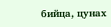бийца, цунах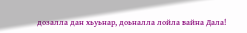дозалла дан хьуьнар, доьналла лойла вайна Дала!